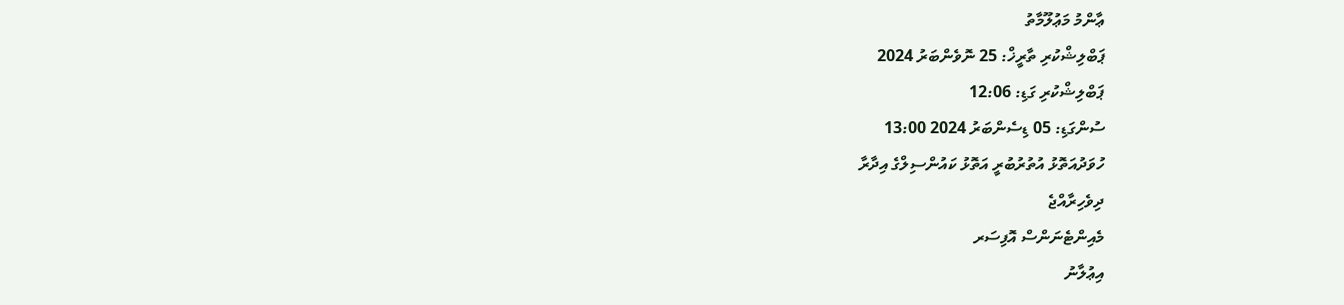ޢާންމު މަޢުލޫމާތު
ޕަބްލިޝްކުރި ތާރީޚް: 25 ނޮވެންބަރު 2024
ޕަބްލިޝްކުރި ގަޑި: 12:06
ސުންގަޑި: 05 ޑިސެންބަރު 2024 13:00
ހުވަދުއަތޮޅު އުތުރުބުރީ އަތޮޅު ކައުންސިލްގެ އިދާރާ
ދިވެހިރާއްޖެ
މެއިންޓެނަންސް އޮފިސަރ
އިޢުލާނު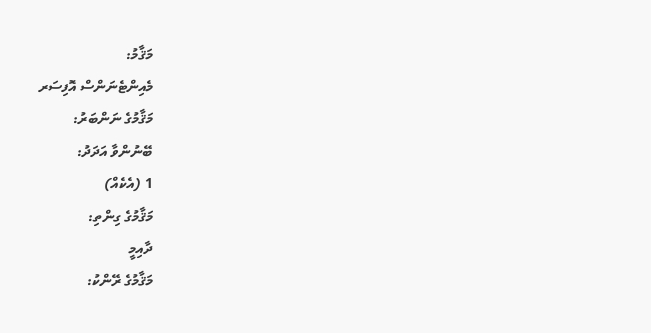މަޤާމު:
މެއިންޓެނަންސް އޮފިސަރ
މަޤާމުގެ ނަންބަރު:
ބޭނުންވާ އަދަދު:
1 (އެކެއް)
މަޤާމުގެ ގިންތި:
ދާއިމީ
މަޤާމުގެ ރޭންކު: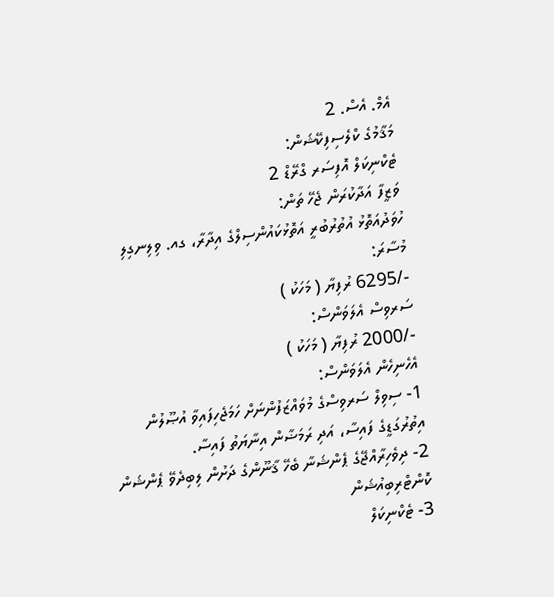އެމް. އެސް. 2
މަޤާމުގެ ކްލެސިފިކޭޝަން:
ޓެކްނިކަލް އޮފިސަރ ގްރޭޑް 2
ވަޒީފާ އަދާކުރަން ޖެހޭ ތަން:
ހުވަދުއަތޮޅު އުތުރުބުރީ އަތޮޅުކައުންސިލްގެ އިދާރާ، ގއ. ވިލިނގިލި
މުސާރަ:
-/6295 ރުފިޔާ ( މަހަކު )
ސަރވިސް އެލަވަންސް:
-/2000 ރުފިޔާ ( މަހަކު )
އެހެނިހެން އެލަވަންސް:
1- ސިވިލް ސަރވިސްގެ މުވައްޒަފުންނަށް ހަމަޖެހިފައިވާ އުޞޫލުން އިތުރުގަޑީގެ ފައިސާ، އަދި ރަމަޟާން އިނާޔަތު ފައިސާ.
2- ދިވެހިރާއްޖޭގެ ޕެންޝަނާ ބެހޭ ޤާނޫންގެ ދަށުން ލިބިދެވޭ ޕެންޝަން ކޮންޓްރިބިއުޝަން
3- ޓެކްނިކަލް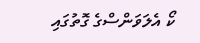ކޯ އެލަވަންސްގެ ގޮތުގައި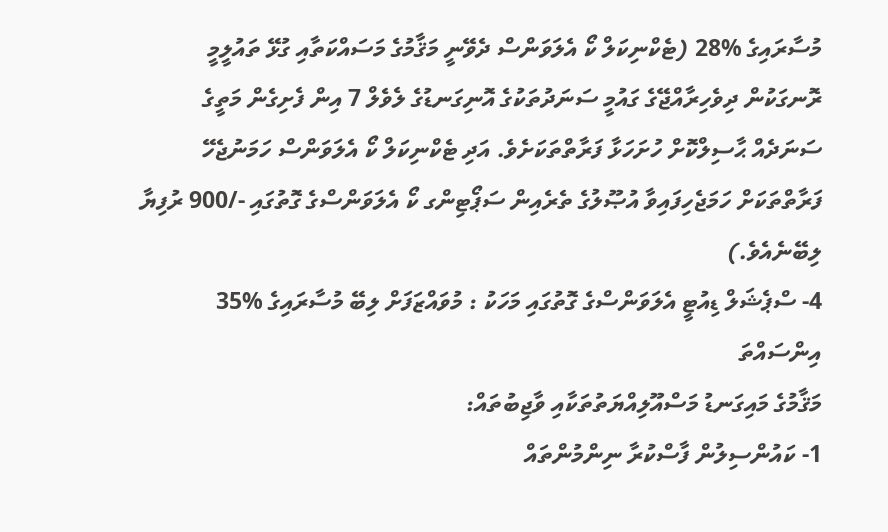މުސާރައިގެ %28 (ޓެކްނިކަލް ކޯ އެލަވަންސް ދެވޭނީ މަޤާމުގެ މަސައްކަތާއި ގުޅޭ ތައުލީމީ ރޮނގަކުން ދިވެހިރާއްޖޭގެ ގައުމީ ސަނަދުތަކުގެ އޮނިގަނޑުގެ ލެވެލް 7 އިން ފެށިގެން މަތީގެ ސަނަދެއް ޙާސިލްކޮށް ހުށަހަޅާ ފަރާތްތަކަށެވެ. އަދި ޓެކްނިކަލް ކޯ އެލަވަންސް ހަމަނުޖެހޭ ފަރާތްތަކަށް ހަމަޖެހިފައިވާ އުޞޫލުގެ ތެރެއިން ސަޕޯޓިންގ ކޯ އެލަވަންސްގެ ގޮތުގައި -/900 ރުފިޔާ ލިބޭނެއެވެ.)
4- ސްޕެޝަލް ޑިއުޓީ އެލަވަންސްގެ ގޮތުގައި މަހަކު : މުވައްޒަފަށް ލިބޭ މުސާރައިގެ %35 އިންސައްތަ
މަޤާމުގެ މައިގަނޑު މަސްއޫލިއްޔަތުތަކާއި ވާޖިބުތައް:
1- ކައުންސިލުން ފާސްކުރާ ނިންމުންތައް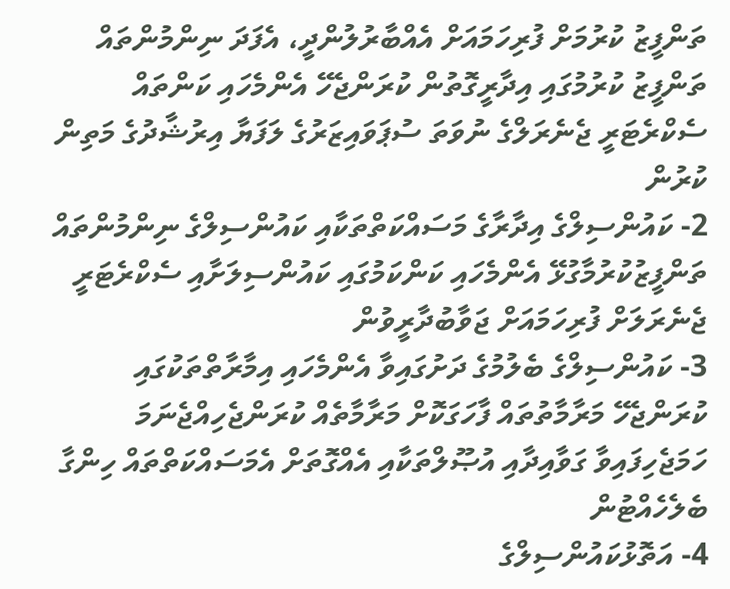ތަންފީޒު ކުރުމަށް ފުރިހަމައަށް އެއްބާރުލުންދީ، އެފަދަ ނިންމުންތައް ތަންފީޒު ކުރުމުގައި އިދާރީގޮތުން ކުރަންޖެހޭ އެންމެހައި ކަންތައް ސެކްރެޓަރީ ޖެނެރަލްގެ ނުވަތަ ސުޕަވައިޒަރުގެ ލަފަޔާ އިރުޝާދުގެ މަތިން ކުރުން
2- ކައުންސިލްގެ އިދާރާގެ މަސައްކަތްތަކާއި ކައުންސިލްގެ ނިންމުންތައް ތަންފީޒުކުރުމާގުޅޭ އެންމެހައި ކަންކަމުގައި ކައުންސިލަށާއި ސެކްރެޓަރީ ޖެނެރަލަށް ފުރިހަމައަށް ޖަވާބުދާރީވުން
3- ކައުންސިލްގެ ބެލުމުގެ ދަށުގައިވާ އެންމެހައި އިމާރާތްތަކުގައި ކުރަންޖެހޭ މަރާމާތުތައް ފާހަގަކޮށް މަރާމާތެއް ކުރަންޖެހިއްޖެނަމަ ހަމަޖެހިފައިވާ ގަވާއިދާއި އުޞޫލްތަކާއި އެއްގޮތަށް އެމަސައްކަތްތައް ހިންގާ ބެލެހެއްޓުން
4- އަތޮޅުކައުންސިލްގެ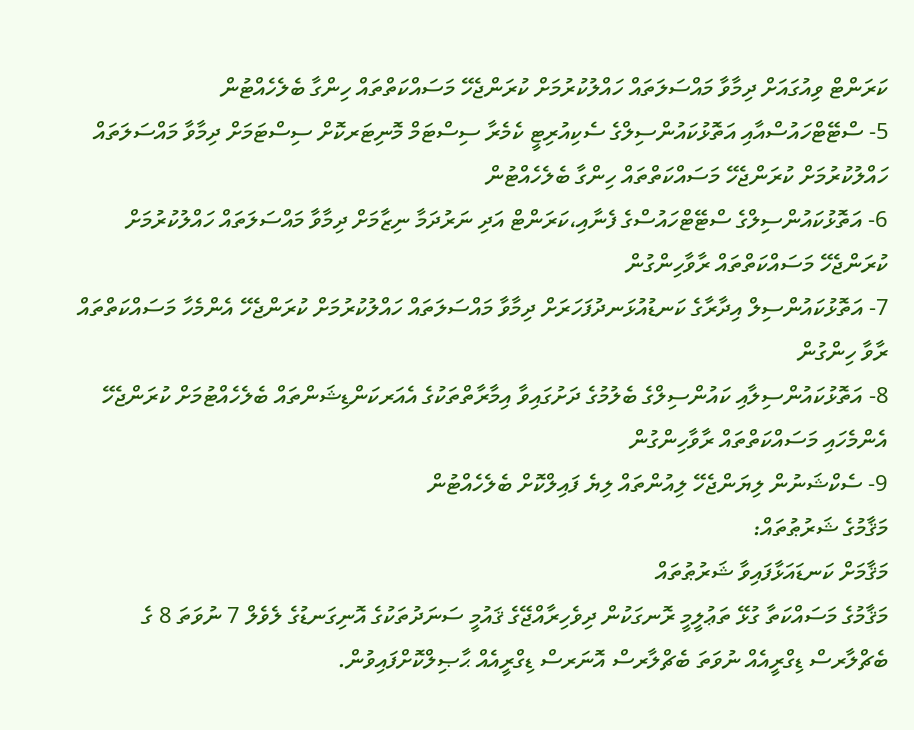ކަރަންޓް ވިއުގައަށް ދިމާވާ މައްސަލަތައް ހައްލުކުރުމަށް ކުރަންޖެހޭ މަސައްކަތްތައް ހިންގާ ބެލެހެއްޓުން
5- ސްޓޭޓްހައުސްއާއި އަތޮޅުކައުންސިލްގެ ސެކިއުރިޓީ ކެމެރާ ސިސްޓަމް މޮނިޓަރކޮށް ސިސްޓަމަށް ދިމާވާ މައްސަލަތައް ހައްލުކުރުމަށް ކުރަންޖެހޭ މަސައްކަތްތައް ހިންގާ ބެލެހެއްޓުން
6- އަތޮޅުކައުންސިލްގެ ސްޓޭޓްހައުސްގެ ފެނާއި،ކަރަންޓް އަދި ނަރުދަމާ ނިޒާމަށް ދިމާވާ މައްސަލަތައް ހައްލުކުރުމަށް ކުރަންޖެހޭ މަސައްކަތްތައް ރާވާހިންގުން
7- އަތޮޅުކައުންސިލް އިދާރާގެ ކަނޑުއުޅަނދުފަހަރަށް ދިމާވާ މައްސަލަތައް ހައްލުކުރުމަށް ކުރަންޖެހޭ އެންމެހާ މަސައްކަތްތައް ރާވާ ހިންގުން
8- އަތޮޅުކައުންސިލާއި ކައުންސިލްގެ ބެލުމުގެ ދަށުގައިވާ އިމާރާތްތަކުގެ އެއަރކަންޑިޝަންތައް ބެލެހެއްޓުމަށް ކުރަންޖެހޭ އެންމެހައި މަސައްކަތްތައް ރާވާހިންގުން
9- ސެކްޝަނުން ލިޔަންޖެހޭ ލިއުންތައް ލިޔެ ފައިލްކޮށް ބެލެހެއްޓުން
މަޤާމުގެ ޝަރުޠުތައް:
މަޤާމަށް ކަނޑައަޅާފައިވާ ޝަރުޠުތައް
މަޤާމުގެ މަސައްކަތާ ގުޅޭ ތަޢުލީމީ ރޮނގަކުން ދިވެހިރާއްޖޭގެ ޤައުމީ ސަނަދުތަކުގެ އޮނިގަނޑުގެ ލެވެލް 7 ނުވަތަ 8 ގެ ބެޗްލާރސް ޑިގްރީއެއް ނުވަތަ ބެޗްލާރސް އޮނަރސް ޑިގްރީއެއް ޙާޞިލްކޮށްފައިވުން.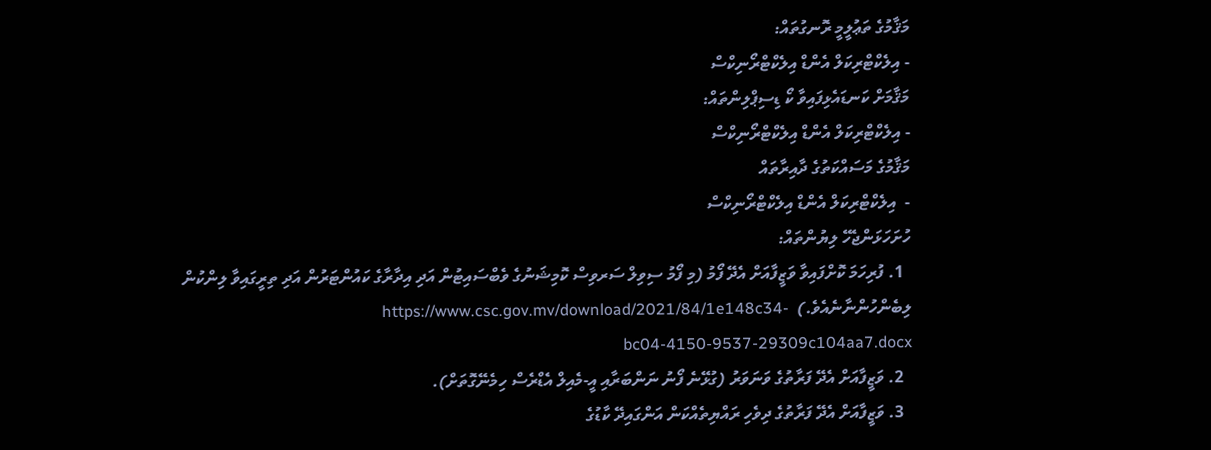މަޤާމުގެ ތަޢުލީމީ ރޮނގުތައް:
- އިލެކްޓްރިކަލް އެންޑް އިލެކްޓްރޯނިކްސް
މަޤާމަށް ކަނޑައެޅިފައިވާ ކޯ ޑިސިޕްލިންތައް:
- އިލެކްޓްރިކަލް އެންޑް އިލެކްޓްރޯނިކްސް
މަޤާމުގެ މަސައްކަތުގެ ދާއިރާތައް
-  އިލެކްޓްރިކަލް އެންޑް އިލެކްޓްރޯނިކްސް
ހުށަހަޅަންޖެހޭ ލިޔުންތައް:
  1. ފުރިހަމަ ކޮށްފައިވާ ވަޒީފާއަށް އެދޭ ފޯމު (މި ފޯމު ސިވިލް ސަރވިސް ކޮމިޝަނުގެ ވެބްސައިޓުން އަދި އިދާރާގެ ކައުންޓަރުން އަދި ތިރީގައިވާ ލިންކުން ލިބެންހުންނާނެއެވެ.)  https://www.csc.gov.mv/download/2021/84/1e148c34-bc04-4150-9537-29309c104aa7.docx
  2. ވަޒީފާއަށް އެދޭ ފަރާތުގެ ވަނަވަރު (ގުޅޭނެ ފޯނު ނަންބަރާއި އީ-މެއިލް އެޑްރެސް ހިމެނޭގޮތަށް).
  3. ވަޒީފާއަށް އެދޭ ފަރާތުގެ ދިވެހި ރައްޔިތެއްކަން އަންގައިދޭ ކާޑުގެ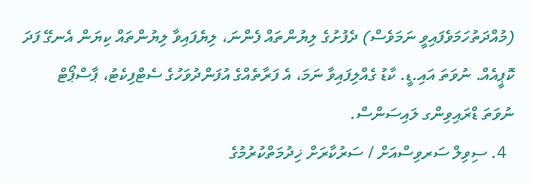(މުއްދަތުހަމަވެފައިވީ ނަމަވެސް) ދެފުށުގެ ލިޔުންތައް ފެންނަ، ލިޔެފައިވާ ލިޔުންތައް ކިޔަން އެނގޭ ފަދަ ކޮޕީއެއް. ނުވަތަ އައި.ޑީ. ކާޑު ގެއްލިފައިވާ ނަމަ، އެ ފަރާތެއްގެ އުފަންދުވަހުގެ ސެޓްފިކެޓު، ޕާސްޕޯޓް ނުވަތަ ޑްރައިވިންގ ލައިސަންސް.
  4. ސިވިލް ސަރވިސްއަށް / ސަރުކާރަށް ޚިދުމަތްކުރުމުގެ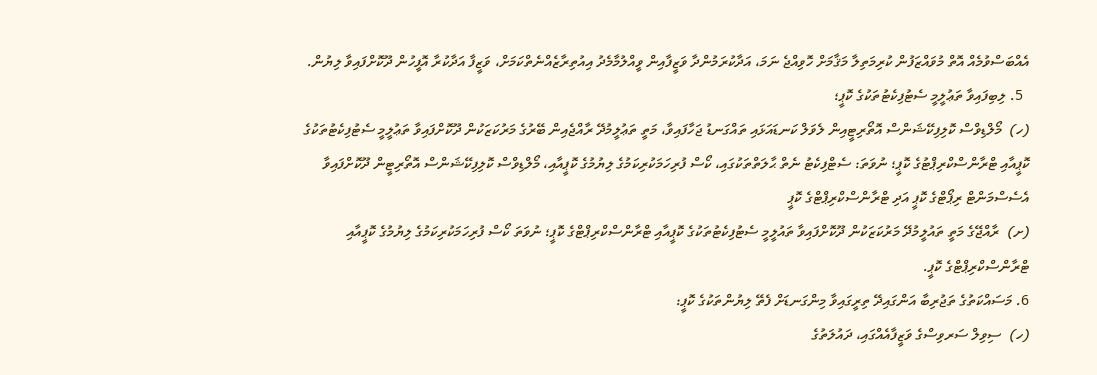އެއްބަސްވުމެއް އޮތް މުވައްޒަފުން ކުރިމަތިލާ މަޤާމަށް ހޮވިއްޖެ ނަމަ، އަދާކުރަމުންދާ ވަޒީފާއިން ވީއްލުމާމެދު އިއުތިރާޒެއްނެތްކަމަށް، ވަޒީފާ އަދާކުރާ އޮފީހުން ދޫކޮށްފައިވާ ލިޔުން.
  5. ލިބިފައިވާ ތަޢުލީމީ ސެޓުފިކެޓުތަކުގެ ކޮޕީ؛
(ހ)  މޯލްޑިވްސް ކޮލިފިކޭޝަންސް އޮތޯރިޓީއިން ލެވަލް ކަނޑައަޅައި ތައްގަނޑު ޖަހާފައިވާ، މަތީ ތަޢުލީމުދޭ ރާއްޖެއިން ބޭރުގެ މަރުކަޒަކުން ދޫކޮށްފައިވާ ތަޢުލީމީ ސެޓުފިކެޓުތަކުގެ ކޮޕީއާއި ޓްރާންސްކްރިޕްޓުގެ ކޮޕީ؛ ނުވަތަ: ސެޓްފިކެޓު ނެތް ޙާލަތްތަކުގައި، ކޯސް ފުރިހަމަކުރިކަމުގެ ލިޔުމުގެ ކޮޕީއާއި، މޯލްޑިވްސް ކޮލިފިކޭޝަންސް އޮތޯރިޓީން ދޫކޮށްފައިވާ އެސެސްމަންޓް ރިޕޯޓްގެ ކޮޕީ އަދި ޓްރާންސްކްރިޕްޓްގެ ކޮޕީ
(ށ)  ރާއްޖޭގެ މަތީ ތައުލީމުދޭ މަރުކަޒަކުން ދޫކޮށްފައިވާ ތައުލީމީ ސެޓުފިކެޓުތަކުގެ ކޮޕީއާއި ޓްރާންސްކްރިޕްޓްގެ ކޮޕީ؛ ނުވަތަ ކޯސް ފުރިހަމަކުރިކަމުގެ ލިޔުމުގެ ކޮޕީއާއި ޓްރާންސްކްރިޕްޓްގެ ކޮޕީ.
6. މަސައްކަތުގެ ތަޖުރިބާ އަންގައިދޭ ތިރީގައިވާ މިންގަނޑަށް ފެތޭ ލިޔުންތަކުގެ ކޮޕީ:
(ހ)  ސިވިލް ސަރވިސްގެ ވަޒީފާއެއްގައި، ދައުލަތުގެ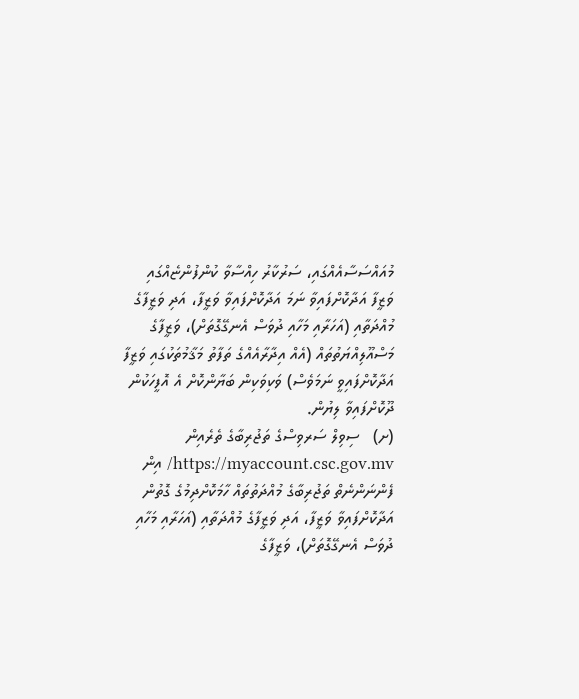މުއައްސަސާއެއްގައި، ސަރުކާރު ހިއްސާވާ ކުންފުންޏެއްގައި ވަޒީފާ އަދާކޮށްފައިވާ ނަމަ އަދާކޮށްފައިވާ ވަޒީފާ، އަދި ވަޒީފާގެ މުއްދަތާއި (އަހަރާއި މަހާއި ދުވަސް އެނގޭގޮތަށް)، ވަޒީފާގެ މަސްއޫލިއްޔަތުތައް (އެއް އިދާރާއެއްގެ ތަފާތު މަޤާމުތަކުގައި ވަޒީފާ އަދާކޮށްފައިވީ ނަމަވެސް) ވަކިވަކިން ބަޔާންކޮށް އެ އޮފީހަކުން ދޫކޮށްފައިވާ ލިޔުން.
(ށ)   ސިވިލް ސަރވިސްގެ ތަޖުރިބާގެ ތެރެއިން https://myaccount.csc.gov.mv/ އިން ފެންނަންނެތް ތަޖުރިބާގެ މުއްދަތުތައް ހާމަކޮށްދިމުގެ ގޮތުން އަދާކޮށްފައިވާ ވަޒީފާ، އަދި ވަޒީފާގެ މުއްދަތާއި (އަހަރާއި މަހާއި ދުވަސް އެނގޭގޮތަށް)، ވަޒީފާގެ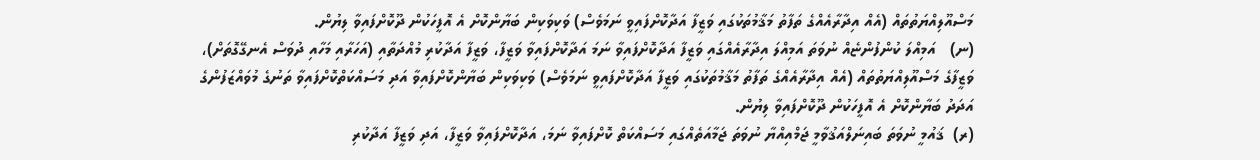މަސްއޫލިއްޔަތުތައް (އެއް އިދާރާއެއްގެ ތަފާތު މަޤާމުތަކުގައި ވަޒީފާ އަދާކޮށްފައިވީ ނަމަވެސް) ވަކިވަކިން ބަޔާންކޮށް އެ އޮފީހަކުން ދޫކޮށްފައިވާ ލިޔުން.
(ނ)   އަމިއްލަ ކުންފުންޏެއް ނުވަތަ އަމިއްލަ އިދާރާއެއްގައި ވަޒީފާ އަދާކޮށްފައިވާ ނަމަ އަދާކޮށްފައިވާ ވަޒީފާ، ވަޒީފާ އަދާކުރި މުއްދަތާއި (އަހަރާއި މަހާއި ދުވަސް އެނގޭގޮތަށް)، ވަޒީފާގެ މަސްއޫލިއްޔަތުތައް (އެއް އިދާރާއެއްގެ ތަފާތު މަޤާމުތަކުގައި ވަޒީފާ އަދާކޮށްފައިވީ ނަމަވެސް) ވަކިވަކިން ބަޔާންކޮށްފައިވާ އަދި މަސައްކަތްކޮށްފައިވާ ތަނުގެ މުވައްޒަފުންގެ އަދަދު ބަޔާންކޮށް އެ އޮފީހަކުން ދޫކޮށްފައިވާ ލިޔުން.
(ރ)  ޤައުމީ ނުވަތަ ބައިނަލްއަޤުވާމީ ޖަމްއިއްޔާ ނުވަތަ ޖަމާއަތެއްގައި މަސައްކަތް ކޮށްފައިވާ ނަމަ، އަދާކޮށްފައިވާ ވަޒީފާ، އަދި ވަޒީފާ އަދާކުރި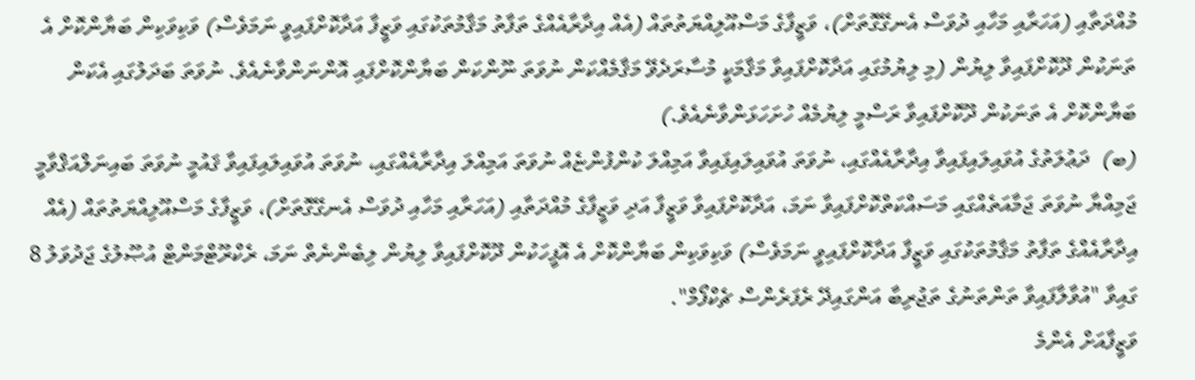މުއްދަތާއި (އަހަރާއި މަހާއި ދުވަސް އެނގޭގޮތަށް)، ވަޒީފާގެ މަސްއޫލިއްޔަތުތައް (އެއް އިދާރާއެއްގެ ތަފާތު މަޤާމުތަކުގައި ވަޒީފާ އަދާކޮށްފައިވީ ނަމަވެސް) ވަކިވަކިން ބަޔާންކޮށް އެ ތަނަކުން ދޫކޮށްފައިވާ ލިޔުން (މި ލިޔުމުގައި އަދާކޮށްފައިވާ މަޤާމަކީ މުސާރަދެވޭ މަޤާމެއްކަން ނުވަތަ ނޫންކަން ބަޔާންކޮށްފައި އޮންނަންވާނެއެވެ. ނުވަތަ ބަދަލުގައި އެކަން ބަޔާންކޮށް އެ ތަނަކުން ދޫކޮށްފައިވާ ރަސްމީ ލިޔުމެއް ހުށަހަޅަންވާނެއެވެ.)
(ބ)  ދަޢުލަތުގެ އުވައިލައިފައިވާ އިދާރާއެއްގައި، ނުވަތަ އުވައިލައިފައިވާ އަމިއްލަ ކުންފުންޏެއް ނުވަތަ އަމިއްލަ އިދާރާއެއްގައި، ނުވަތަ އުވައިލައިފައިވާ ޤައުމީ ނުވަތަ ބައިނަލްއަޤްވާމީ ޖަމިއްޔާ ނުވަތަ ޖަމާއަތެއްގައި މަސައްކަތްކޮށްފައިވާ ނަމަ، އަދާކޮށްފައިވާ ވަޒީފާ އަދި ވަޒީފާގެ މުއްދަތާއި (އަހަރާއި މަހާއި ދުވަސް އެނގޭގޮތަށް)، ވަޒީފާގެ މަސްއޫލިއްޔަތުތައް (އެއް އިދާރާއެއްގެ ތަފާތު މަޤާމުތަކުގައި ވަޒީފާ އަދާކޮށްފައިވީ ނަމަވެސް) ވަކިވަކިން ބަޔާންކޮށް އެ އޮފީހަކުން ދޫކޮށްފައިވާ ލިޔުން ލިބެންނެތް ނަމަ، ރެކްރޫޓްމަންޓް އުޞޫލުގެ ޖަދުވަލު 8 ގައިވާ "އުވާލާފައިވާ ތަންތަނުގެ ތަޖުރިބާ އަންގައިދޭ ރެފަރެންސް ޗެކްފޯމް".
ވަޒީފާއަށް އެންމެ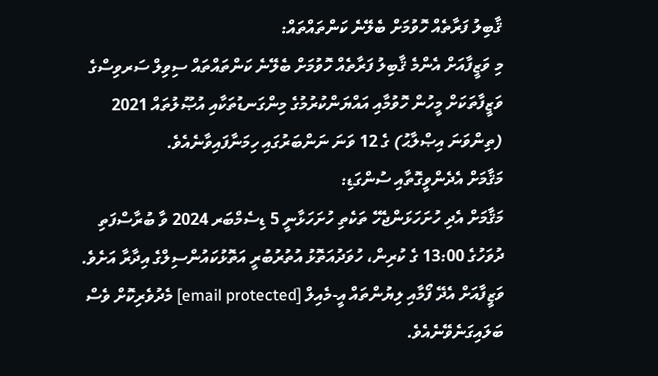ޤާބިލު ފަރާތެއް ހޮވުމަށް ބެލޭނެ ކަންތައްތައް:
މި ވަޒީފާއަށް އެންމެ ޤާބިލު ފަރާތެއް ހޮވުމަށް ބެލޭނެ ކަންތައްތައް ސިވިލް ސަރވިސްގެ ވަޒީފާތަކަށް މީހުން ހޮވުމާއި އައްޔަންކުރުމުގެ މިންގަނޑުތަކާއި އުޞޫލުތައް 2021 (ތިންވަނަ އިޞްލާޙު) ގެ 12 ވަނަ ނަންބަރުގައި ހިމަނާފައިވާނެއެވެ.
މަޤާމަށް އެދެންވީގޮތާއި ސުންގަޑި:
މަޤާމަށް އެދި ހުށަހަޅަންޖެހޭ ތަކެތި ހުށަހަޅާނީ 5 ޑިސެމްބަރ 2024 ވާ ބުރާސްފަތި ދުވަހުގެ 13:00 ގެ ކުރިން، ހުވަދުއަތޮޅު އުތުރުބުރީ އަތޮޅުކައުންސިލްގެ އިދާރާ އަށެވެ. ވަޒީފާއަށް އެދޭ ފޯމާއި ލިޔުންތައް އީ-މެއިލް [email protected] މެދުވެރިކޮށް ވެސް ބަލައިގަނެވޭނެއެވެ.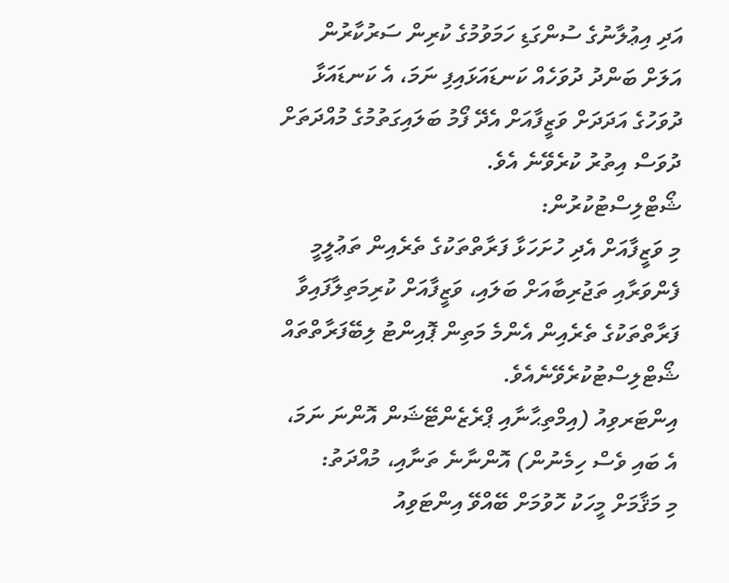އަދި އިޢުލާނުގެ ސުންގަޑި ހަމަވުމުގެ ކުރިން ސަރުކާރުން އަލަށް ބަންދު ދުވަހެއް ކަނޑައަޅައިފި ނަމަ، އެ ކަނޑައަޅާ ދުވަހުގެ އަދަދަށް ވަޒީފާއަށް އެދޭ ފޯމު ބަލައިގަތުމުގެ މުއްދަތަށް ދުވަސް އިތުރު ކުރެވޭނެ އެވެ.
ޝޯޓްލިސްޓުކުރުން:
މި ވަޒީފާއަށް އެދި ހުށަހަޅާ ފަރާތްތަކުގެ ތެރެއިން ތަޢުލީމީ ފެންވަރާއި ތަޖުރިބާއަށް ބަލައި، ވަޒީފާއަށް ކުރިމަތިލާފައިވާ ފަރާތްތަކުގެ ތެރެއިން އެންމެ މަތިން ޕޮއިންޓު ލިބޭފަރާތްތައް ޝޯޓްލިސްޓުކުރެވޭނެއެވެ.
އިންޓަރވިއު (އިމްތިޙާނާއި ޕްރެޒެންޓޭޝަން އޮންނަ ނަމަ، އެ ބައި ވެސް ހިމެނުން) އޮންނާނެ ތަނާއި، މުއްދަތު:
މި މަޤާމަށް މީހަކު ހޮވުމަށް ބޭއްވޭ އިންޓަވިއު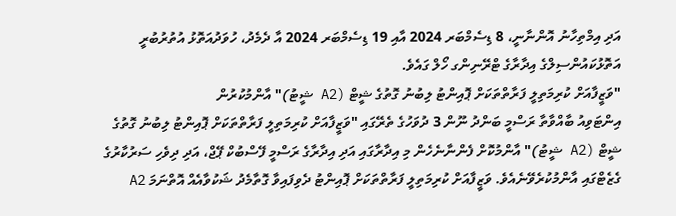އަދި އިމްތިހާނު އޮންނާނީ، 8 ޑިސެމްބަރ 2024 އާއި 19 ޑިސެމްބަރ 2024 އާ ދެމެދު، ހުވަދުއަތޮޅު އުތުރުބުރީ އަތޮޅުކައުންސިލްގެ އިދާރާގެ ޓްރޭނިންގ ހޯލް ގައެވެ.
"ވަޒީފާއަށް ކުރިމަތިލީ ފަރާތްތަކަށް ޕޮއިންޓު ލިބުނު ގޮތުގެ ޝީޓް (A2 ޝީޓު)" އާންމުކުރުން
އިންޓަވިއު ބާއްވާތާ ރަސްމީ ބަންދު ނޫން 3 ދުވަހުގެ ތެރޭގައި "ވަޒީފާއަށް ކުރިމަތިލީ ފަރާތްތަކަށް ޕޮއިންޓު ލިބުނު ގޮތުގެ ޝީޓް (A2 ޝީޓު)" އާންމުކޮށް ފެންނާނެހެން މި އިދާރާގައި އަދި އިދާރާގެ ރަސްމީ ފޭސްބުކް ޕޭޖް، އަދި ދިވެހި ސަރުކާރުގެ ގެޒެޓްގައި އާންމުކުރެވޭނެއެވެ. ވަޒީފާއަށް ކުރިމަތިލީ ފަރާތްތަކަށް ޕޮއިންޓު ދެވިފައިވާ ގޮތާމެދު ޝަކުވާއެއް އޮތްނަމަ A2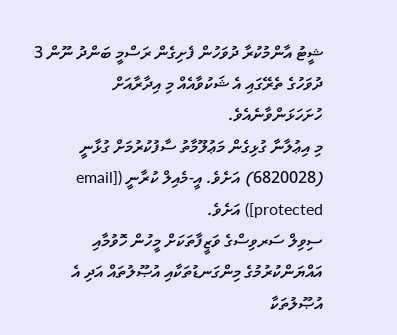ޝީޓު އާންމުކުރާ ދުވަހުން ފެށިގެން ރަސްމީ ބަންދު ނޫން 3 ދުވަހުގެ ތެރޭގައި އެ ޝަކުވާއެއް މި އިދާރާއަށް ހުށަހަޅަންވާނެއެވެ.
މި އިޢުލާނާ ގުޅިގެން މަޢުލޫމާތު ސާފުކުރުމަށް ގުޅާނީ (6820028) އަށެވެ. އީ-މެއިލް ކުރާނީ ([email protected]) އަށެވެ.
ސިވިލް ސަރވިސްގެ ވަޒީފާތަކަށް މީހުން ހޮވުމާއި އައްޔަންކުރުމުގެ މިންގަނޑުތަކާއި އުޞޫލުތައް އަދި އެ އުޞޫލުތަކާ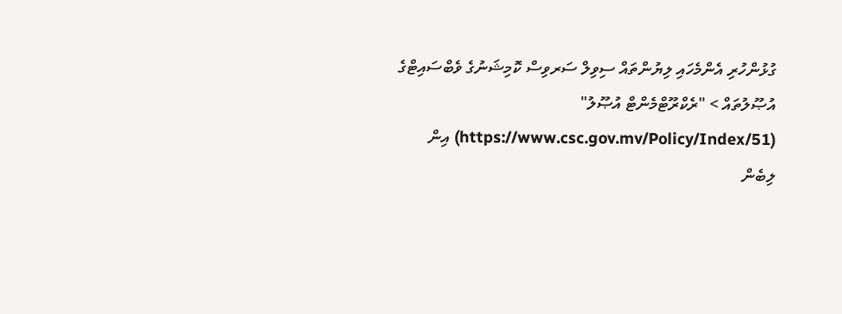ގުޅުންހުރި އެންމެހައި ލިޔުންތައް ސިވިލް ސަރވިސް ކޮމިޝަނުގެ ވެބްސައިޓްގެ އުޞޫލުތައް > "ރެކްރޫޓްމެންޓް އުޞޫލު" (https://www.csc.gov.mv/Policy/Index/51) އިން ލިބެން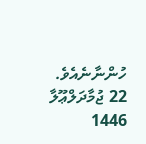ހުންނާނެއެވެ.
22 ޖުމާދަލްޢޫލާ  1446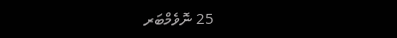25 ނޮވެމްބަރ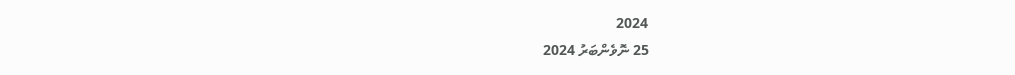2024
25 ނޮވެންބަރު 2024